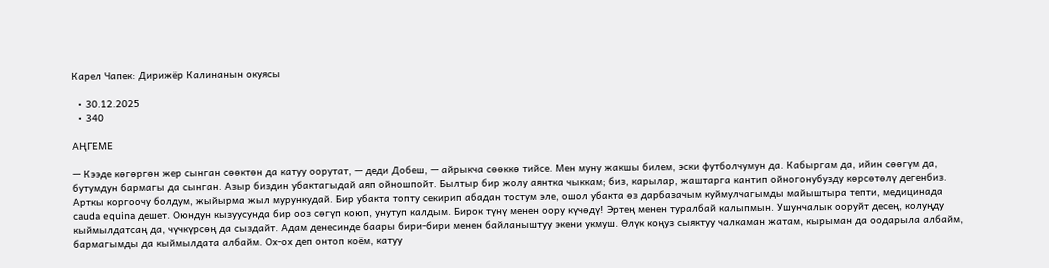Карел Чапек: Дирижёр Калинанын окуясы

  • 30.12.2025
  • 340

АҢГЕМЕ

— Кээде көгөргөн жер сынган сөөктөн да катуу оорутат, — деди Добеш, — айрыкча сөөккө тийсе. Мен муну жакшы билем, эски футболчумун да. Кабыргам да, ийин сөөгүм да, бутумдун бармагы да сынган. Азыр биздин убактагыдай аяп ойношпойт. Былтыр бир жолу аянтка чыккам; биз, карылар, жаштарга кантип ойногонубузду көрсөтөлү дегенбиз. Арткы коргоочу болдум, жыйырма жыл мурункудай. Бир убакта топту секирип абадан тостум эле, ошол убакта өз дарбазачым куймулчагымды майыштыра тепти, медицинада cauda equina дешет. Оюндун кызуусунда бир ооз сөгүп коюп, унутуп калдым. Бирок түнү менен оору күчөдү! Эртең менен туралбай калыпмын. Ушунчалык ооруйт десең, колуңду кыймылдатсаң да, чүчкүрсөң да сыздайт. Адам денесинде баары бири-бири менен байланыштуу экени укмуш. Өлүк коңуз сыяктуу чалкаман жатам, кырыман да оодарыла албайм, бармагымды да кыймылдата албайм. Ох-ох деп онтоп коём, катуу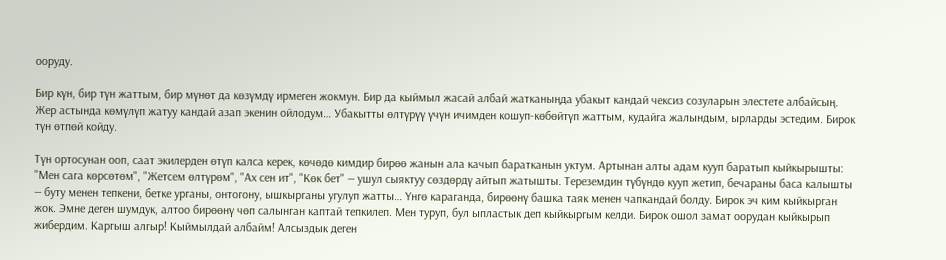ооруду.

Бир күн, бир түн жаттым, бир мүнөт да көзүмдү ирмеген жокмун. Бир да кыймыл жасай албай жатканыңда убакыт кандай чексиз созуларын элестете албайсың. Жер астында көмүлүп жатуу кандай азап экенин ойлодум… Убакытты өлтүрүү үчүн ичимден кошуп-көбөйтүп жаттым, кудайга жалындым, ырларды эстедим. Бирок түн өтпөй койду.

Түн ортосунан ооп, саат экилерден өтүп калса керек, көчөдө кимдир бирөө жанын ала качып баратканын уктум. Артынан алты адам кууп баратып кыйкырышты: "Мен сага көрсөтөм", "Жетсем өлтүрөм", "Ах сен ит", "Көк бет" — ушул сыяктуу сөздөрдү айтып жатышты. Тереземдин түбүндө кууп жетип, бечараны баса калышты — буту менен тепкени, бетке урганы, онтогону, ышкырганы угулуп жатты… Үнгө караганда, бирөөнү башка таяк менен чапкандай болду. Бирок эч ким кыйкырган жок. Эмне деген шумдук, алтоо бирөөнү чөп салынган каптай тепкилеп. Мен туруп, бул ыпластык деп кыйкыргым келди. Бирок ошол замат оорудан кыйкырып жибердим. Каргыш алгыр! Кыймылдай албайм! Алсыздык деген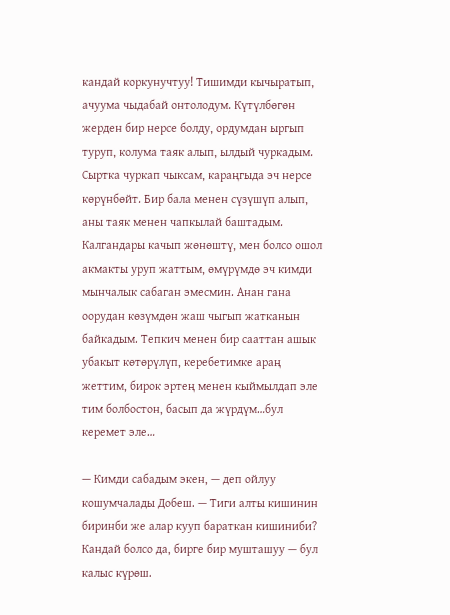кандай коркунучтуу! Тишимди кычыратып, ачуума чыдабай онтолодум. Күтүлбөгөн жерден бир нерсе болду, ордумдан ыргып туруп, колума таяк алып, ылдый чуркадым. Сыртка чуркап чыксам, караңгыда эч нерсе көрүнбөйт. Бир бала менен сүзүшүп алып, аны таяк менен чапкылай баштадым. Калгандары качып жөнөштү, мен болсо ошол акмакты уруп жаттым, өмүрүмдө эч кимди мынчалык сабаган эмесмин. Анан гана оорудан көзүмдөн жаш чыгып жатканын байкадым. Тепкич менен бир сааттан ашык убакыт көтөрүлүп, керебетимке араң жеттим, бирок эртең менен кыймылдап эле тим болбостон, басып да жүрдүм…бул керемет эле…

— Кимди сабадым экен, — деп ойлуу кошумчалады Добеш. — Тиги алты кишинин биринби же алар кууп бараткан кишиниби? Кандай болсо да, бирге бир мушташуу — бул калыс күрөш.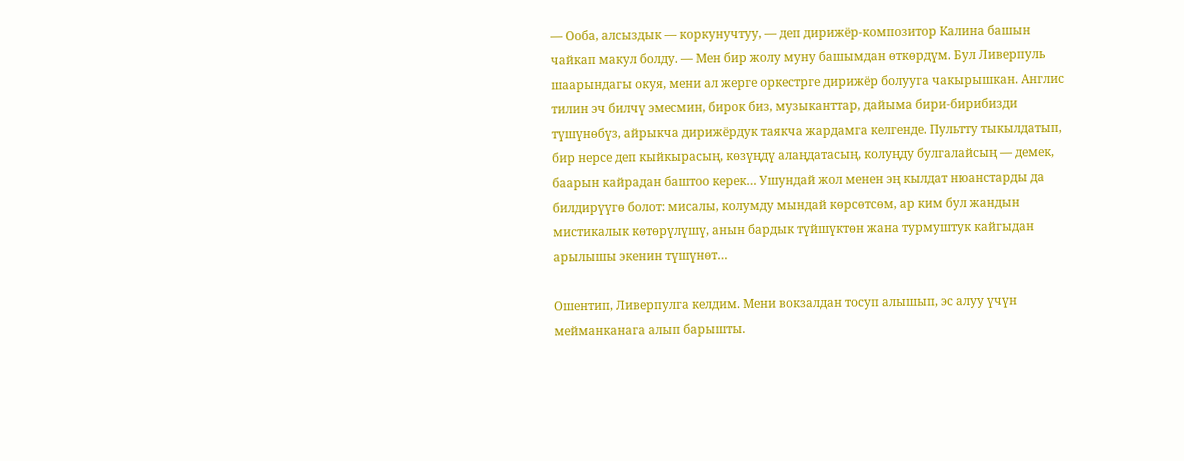— Ооба, алсыздык — коркунучтуу, — деп дирижёр-композитор Калина башын чайкап макул болду. — Мен бир жолу муну башымдан өткөрдүм. Бул Ливерпуль шаарындагы окуя, мени ал жерге оркестрге дирижёр болууга чакырышкан. Англис тилин эч билчү эмесмин, бирок биз, музыканттар, дайыма бири-бирибизди түшүнөбүз, айрыкча дирижёрдук таякча жардамга келгенде. Пультту тыкылдатып, бир нерсе деп кыйкырасың, көзүңдү алаңдатасың, колуңду булгалайсың — демек, баарын кайрадан баштоо керек… Ушундай жол менен эң кылдат нюанстарды да билдирүүгө болот: мисалы, колумду мындай көрсөтсөм, ар ким бул жандын мистикалык көтөрүлүшү, анын бардык түйшүктөн жана турмуштук кайгыдан арылышы экенин түшүнөт…

Ошентип, Ливерпулга келдим. Мени вокзалдан тосуп алышып, эс алуу үчүн мейманканага алып барышты.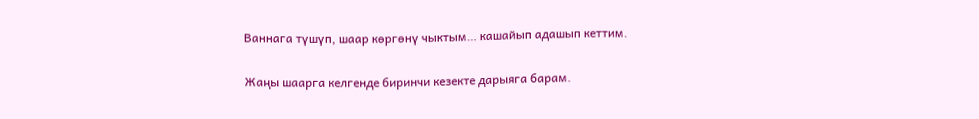Ваннага түшүп, шаар көргөнү чыктым… кашайып адашып кеттим.

Жаңы шаарга келгенде биринчи кезекте дарыяга барам.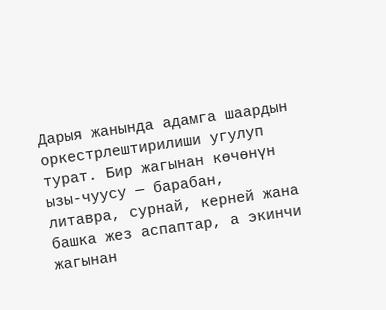Дарыя жанында адамга шаардын оркестрлештирилиши угулуп турат. Бир жагынан көчөнүн ызы-чуусу — барабан, литавра, сурнай, керней жана башка жез аспаптар, а экинчи жагынан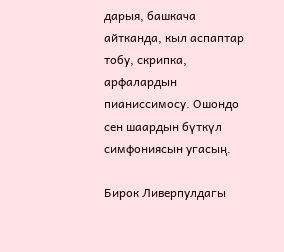дарыя, башкача айтканда, кыл аспаптар тобу, скрипка, арфалардын пианиссимосу. Ошондо сен шаардын бүткүл симфониясын угасың.

Бирок Ливерпулдагы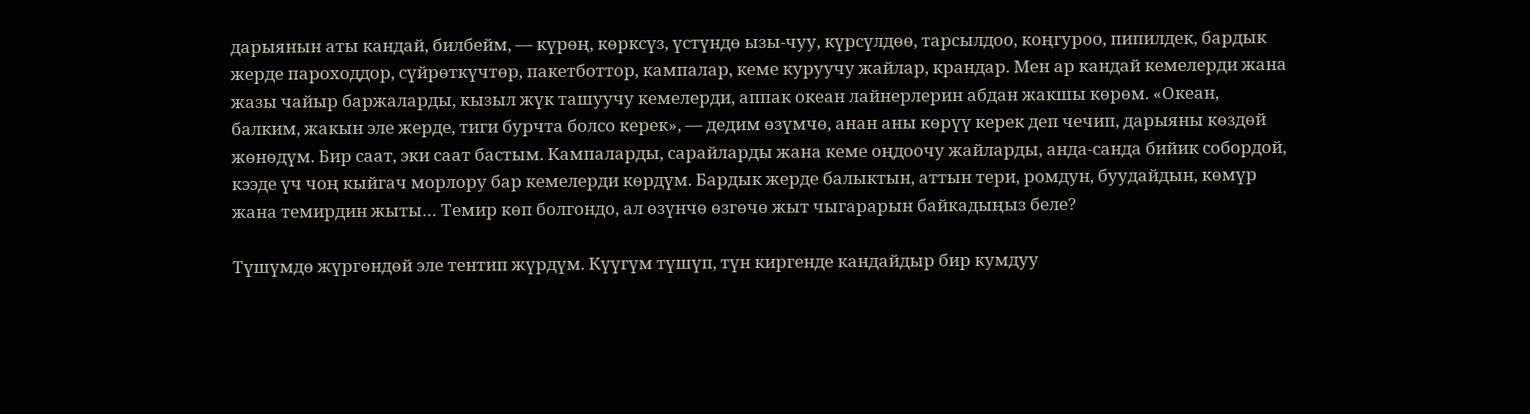дарыянын аты кандай, билбейм, — күрөң, көрксүз, үстүндө ызы-чуу, күрсүлдөө, тарсылдоо, коңгуроо, пипилдек, бардык жерде пароходдор, сүйрөткүчтөр, пакетботтор, кампалар, кеме куруучу жайлар, крандар. Мен ар кандай кемелерди жана жазы чайыр баржаларды, кызыл жүк ташуучу кемелерди, аппак океан лайнерлерин абдан жакшы көрөм. «Океан, балким, жакын эле жерде, тиги бурчта болсо керек», — дедим өзүмчө, анан аны көрүү керек деп чечип, дарыяны көздөй жөнөдүм. Бир саат, эки саат бастым. Кампаларды, сарайларды жана кеме оңдоочу жайларды, анда-санда бийик собордой, кээде үч чоң кыйгач морлору бар кемелерди көрдүм. Бардык жерде балыктын, аттын тери, ромдун, буудайдын, көмүр жана темирдин жыты… Темир көп болгондо, ал өзүнчө өзгөчө жыт чыгарарын байкадыңыз беле?

Түшүмдө жүргөндөй эле тентип жүрдүм. Күүгүм түшүп, түн киргенде кандайдыр бир кумдуу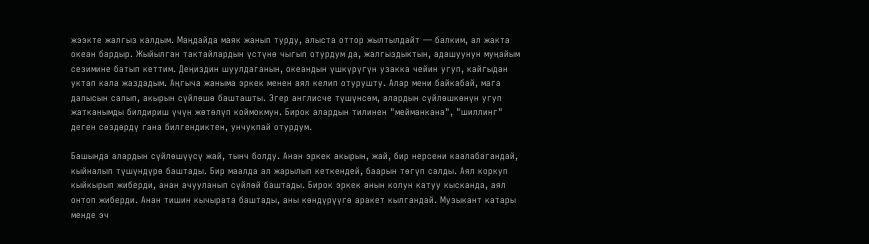жээкте жалгыз калдым. Маңдайда маяк жанып турду, алыста оттор жылтылдайт — балким, ал жакта океан бардыр. Жыйылган тактайлардын үстүнө чыгып отурдум да, жалгыздыктын, адашуунун муңайым сезимине батып кеттим. Деңиздин шуулдаганын, океандын үшкүрүгүн узакка чейин угуп, кайгыдан уктап кала жаздадым. Аңгыча жаныма эркек менен аял келип отурушту. Алар мени байкабай, мага далысын салып, акырын сүйлөшө башташты. Эгер англисче түшүнсөм, алардын сүйлөшкөнүн угуп жатканымды билдириш үчүн жөтөлүп коймокмун. Бирок алардын тилинен "мейманкана", "шиллинг" деген сөздөрдү гана билгендиктен, унчукпай отурдум.

Башында алардын сүйлөшүүсү жай, тынч болду. Анан эркек акырын, жай, бир нерсени каалабагандай, кыйналып түшүндүрө баштады. Бир маалда ал жарылып кеткендей, баарын төгүп салды. Аял коркуп кыйкырып жиберди, анан ачууланып сүйлөй баштады. Бирок эркек анын колун катуу кысканда, аял онтоп жиберди. Анан тишин кычырата баштады, аны көндүрүүгө аракет кылгандай. Музыкант катары менде эч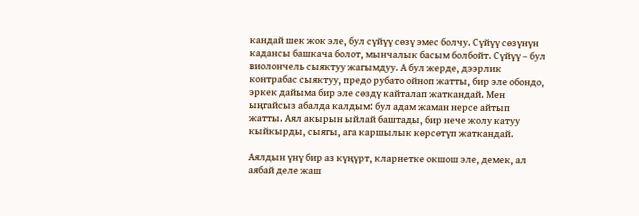кандай шек жок эле, бул сүйүү сөзү эмес болчу. Сүйүү сөзүнүн кадансы башкача болот, мынчалык басым болбойт. Сүйүү – бул виолончель сыяктуу жагымдуу. А бул жерде, дээрлик контрабас сыяктуу, предо рубато ойноп жатты, бир эле обондо, эркек дайыма бир эле сөздү кайталап жаткандай. Мен ыңгайсыз абалда калдым: бул адам жаман нерсе айтып жатты. Аял акырын ыйлай баштады, бир нече жолу катуу кыйкырды, сыягы, ага каршылык көрсөтүп жаткандай.

Аялдын үнү бир аз күңүрт, кларнетке окшош эле, демек, ал аябай деле жаш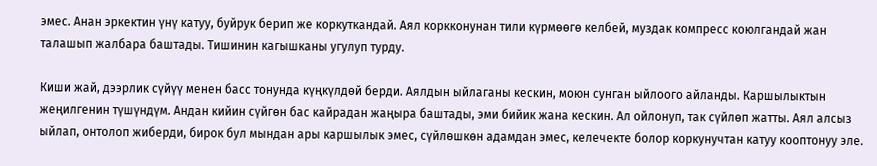эмес. Анан эркектин үнү катуу, буйрук берип же коркуткандай. Аял коркконунан тили күрмөөгө келбей, муздак компресс коюлгандай жан талашып жалбара баштады. Тишинин кагышканы угулуп турду.

Киши жай, дээрлик сүйүү менен басс тонунда күңкүлдөй берди. Аялдын ыйлаганы кескин, моюн сунган ыйлоого айланды. Каршылыктын жеңилгенин түшүндүм. Андан кийин сүйгөн бас кайрадан жаңыра баштады, эми бийик жана кескин. Ал ойлонуп, так сүйлөп жатты. Аял алсыз ыйлап, онтолоп жиберди, бирок бул мындан ары каршылык эмес, сүйлөшкөн адамдан эмес, келечекте болор коркунучтан катуу кооптонуу эле.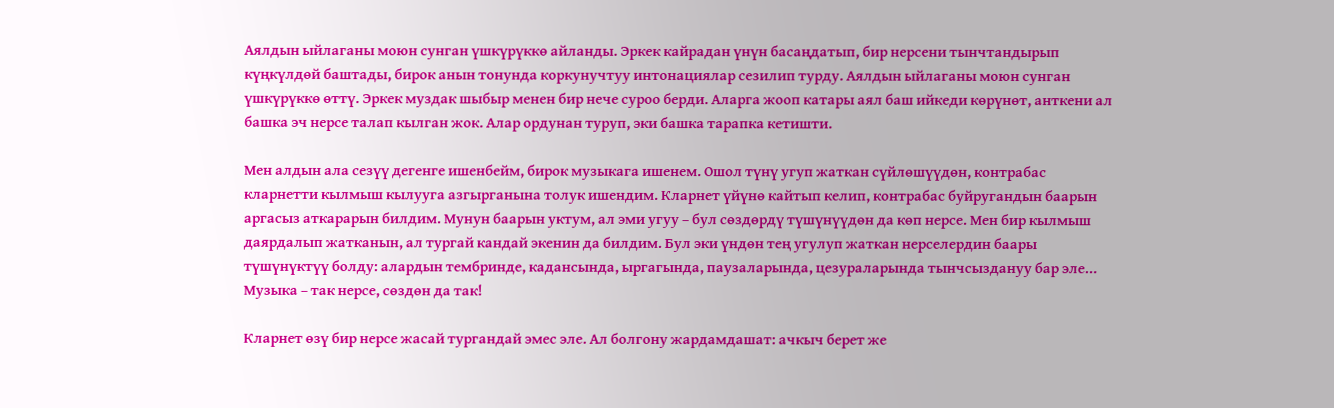Аялдын ыйлаганы моюн сунган үшкүрүккө айланды. Эркек кайрадан үнүн басаңдатып, бир нерсени тынчтандырып күңкүлдөй баштады, бирок анын тонунда коркунучтуу интонациялар сезилип турду. Аялдын ыйлаганы моюн сунган үшкүрүккө өттү. Эркек муздак шыбыр менен бир нече суроо берди. Аларга жооп катары аял баш ийкеди көрүнөт, анткени ал башка эч нерсе талап кылган жок. Алар ордунан туруп, эки башка тарапка кетишти.

Мен алдын ала сезүү дегенге ишенбейм, бирок музыкага ишенем. Ошол түнү угуп жаткан сүйлөшүүдөн, контрабас кларнетти кылмыш кылууга азгырганына толук ишендим. Кларнет үйүнө кайтып келип, контрабас буйругандын баарын аргасыз аткарарын билдим. Мунун баарын уктум, ал эми угуу – бул сөздөрдү түшүнүүдөн да көп нерсе. Мен бир кылмыш даярдалып жатканын, ал тургай кандай экенин да билдим. Бул эки үндөн тең угулуп жаткан нерселердин баары түшүнүктүү болду: алардын тембринде, кадансында, ыргагында, паузаларында, цезураларында тынчсыздануу бар эле… Музыка – так нерсе, сөздөн да так!

Кларнет өзү бир нерсе жасай тургандай эмес эле. Ал болгону жардамдашат: ачкыч берет же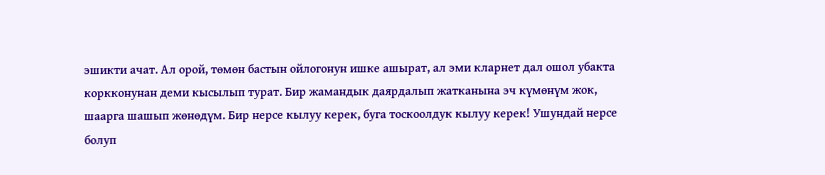эшикти ачат. Ал орой, төмөн бастын ойлогонун ишке ашырат, ал эми кларнет дал ошол убакта коркконунан деми кысылып турат. Бир жамандык даярдалып жатканына эч күмөнүм жок, шаарга шашып жөнөдүм. Бир нерсе кылуу керек, буга тоскоолдук кылуу керек! Ушундай нерсе болуп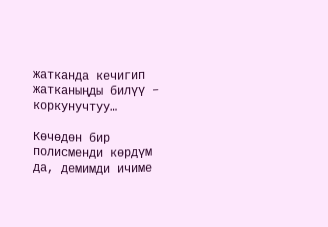жатканда кечигип жатканыңды билүү – коркунучтуу…

Көчөдөн бир полисменди көрдүм да, демимди ичиме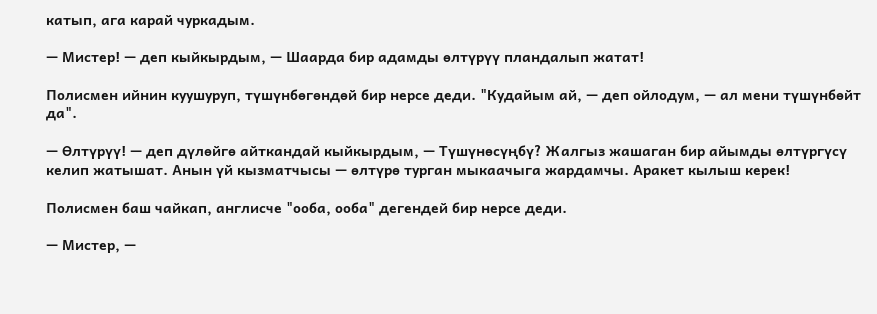катып, ага карай чуркадым.

— Мистер! — деп кыйкырдым, — Шаарда бир адамды өлтүрүү пландалып жатат!

Полисмен ийнин куушуруп, түшүнбөгөндөй бир нерсе деди. "Кудайым ай, — деп ойлодум, — ал мени түшүнбөйт да".

— Өлтүрүү! — деп дүлөйгө айткандай кыйкырдым, — Түшүнөсүңбү? Жалгыз жашаган бир айымды өлтүргүсү келип жатышат. Анын үй кызматчысы — өлтүрө турган мыкаачыга жардамчы. Аракет кылыш керек!

Полисмен баш чайкап, англисче "ооба, ооба" дегендей бир нерсе деди.

— Мистер, —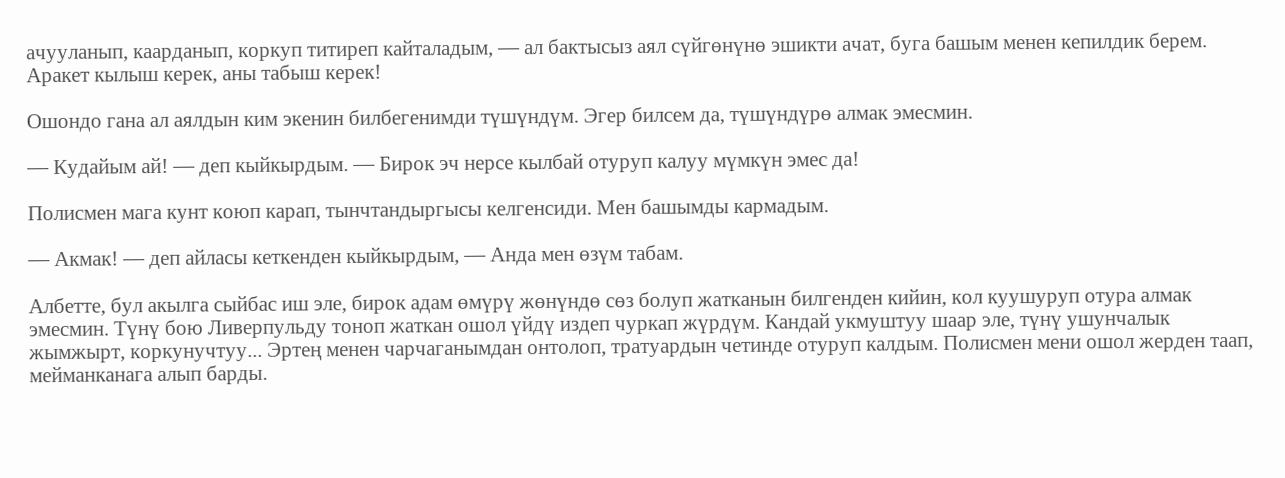ачууланып, каарданып, коркуп титиреп кайталадым, — ал бактысыз аял сүйгөнүнө эшикти ачат, буга башым менен кепилдик берем. Аракет кылыш керек, аны табыш керек!

Ошондо гана ал аялдын ким экенин билбегенимди түшүндүм. Эгер билсем да, түшүндүрө алмак эмесмин.

— Кудайым ай! — деп кыйкырдым. — Бирок эч нерсе кылбай отуруп калуу мүмкүн эмес да!

Полисмен мага кунт коюп карап, тынчтандыргысы келгенсиди. Мен башымды кармадым.

— Акмак! — деп айласы кеткенден кыйкырдым, — Анда мен өзүм табам.

Албетте, бул акылга сыйбас иш эле, бирок адам өмүрү жөнүндө сөз болуп жатканын билгенден кийин, кол куушуруп отура алмак эмесмин. Түнү бою Ливерпульду тоноп жаткан ошол үйдү издеп чуркап жүрдүм. Кандай укмуштуу шаар эле, түнү ушунчалык жымжырт, коркунучтуу... Эртең менен чарчаганымдан онтолоп, тратуардын четинде отуруп калдым. Полисмен мени ошол жерден таап, мейманканага алып барды.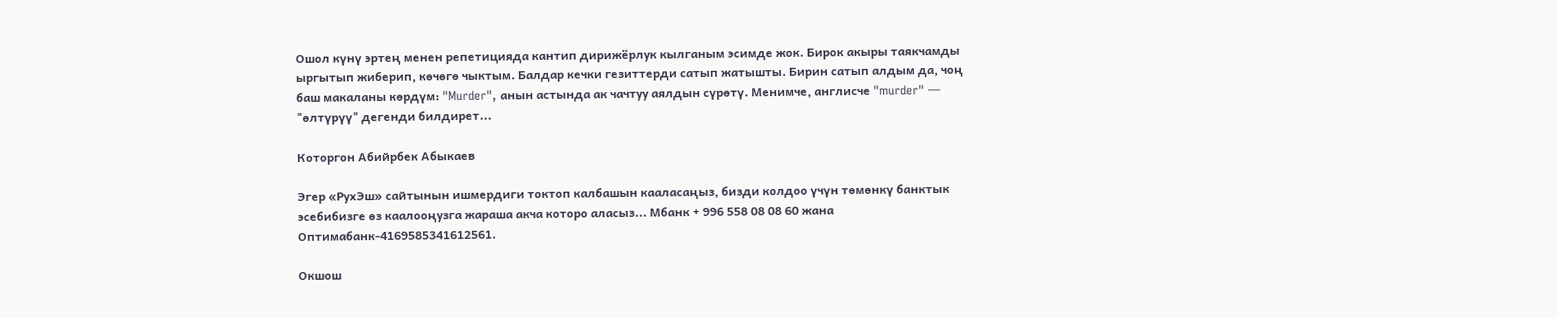Ошол күнү эртең менен репетицияда кантип дирижёрлук кылганым эсимде жок. Бирок акыры таякчамды ыргытып жиберип, көчөгө чыктым. Балдар кечки гезиттерди сатып жатышты. Бирин сатып алдым да, чоң баш макаланы көрдүм: "Murder", анын астында ак чачтуу аялдын сүрөтү. Менимче, англисче "murder" — "өлтүрүү" дегенди билдирет...

Которгон Абийрбек Абыкаев

Эгер «РухЭш» сайтынын ишмердиги токтоп калбашын кааласаңыз, бизди колдоо үчүн төмөнкү банктык эсебибизге өз каалооңузга жараша акча которо аласыз... Мбанк + 996 558 08 08 60 жана Оптимабанк-4169585341612561.

Окшош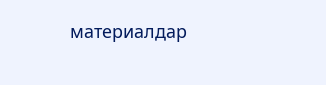материалдар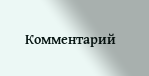Комментарий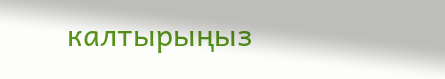калтырыңыз